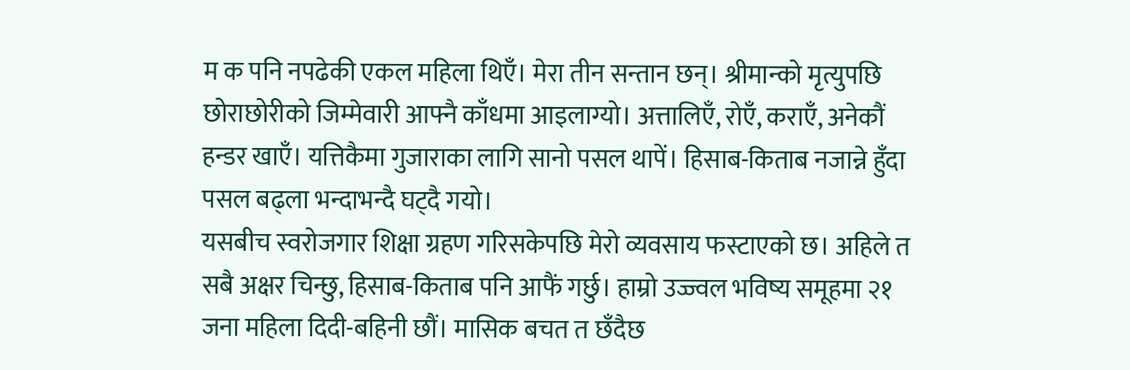म क पनि नपढेकी एकल महिला थिएँ। मेरा तीन सन्तान छन्। श्रीमान्को मृत्युपछि छोराछोरीको जिम्मेवारी आफ्नै काँधमा आइलाग्यो। अत्तालिएँ, रोएँ, कराएँ, अनेकौं हन्डर खाएँ। यत्तिकैमा गुजाराका लागि सानो पसल थापें। हिसाब-किताब नजान्ने हुँदा पसल बढ्ला भन्दाभन्दै घट्दै गयो।
यसबीच स्वरोजगार शिक्षा ग्रहण गरिसकेपछि मेरो व्यवसाय फस्टाएको छ। अहिले त सबै अक्षर चिन्छु, हिसाब-किताब पनि आफैं गर्छु। हाम्रो उज्ज्वल भविष्य समूहमा २१ जना महिला दिदी-बहिनी छौं। मासिक बचत त छँदैछ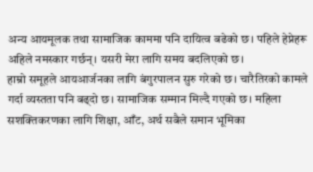अन्य आयमूलक तथा सामाजिक काममा पनि दायित्व बढेको छ। पहिले हेप्नेहरू अहिले नमस्कार गर्छन्। यसरी मेरा लागि समय बदलिएको छ।
हाम्रो समूहले आयआर्जनका लागि बंगुरपालन सुरु गरेको छ। चारैतिरको कामले गर्दा व्यस्तता पनि बढ्दो छ। सामाजिक सम्मान मिल्दै गएको छ। महिला सशक्तिकरणका लागि शिक्षा, आँट, अर्थ सबैले समान भूमिका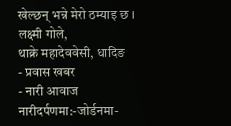खेल्छन् भन्ने मेरो ठम्याइ छ ।
लक्ष्मी गोले,
थाक्रे महादेववेसी, धादिङ
- प्रवास खबर
- नारी आवाज
नारीदर्पणमा:-जोर्डनमा-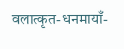वलात्कृत-धनमायाँ-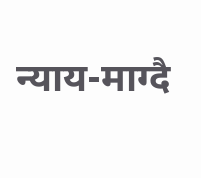न्याय-माग्दै